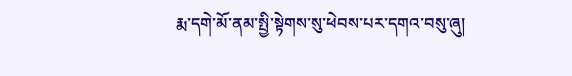རྨ་དགེ་མོ་ནམ་སྤྱི་སྟེགས་སུ་ཕེབས་པར་དགའ་བསུ་ཞུ།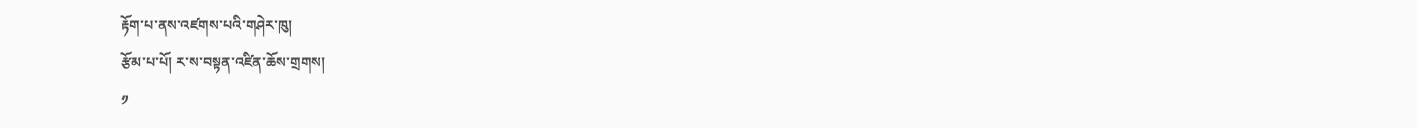རྟོག་པ་ནས་འཛགས་པའི་གཤེར་ཁུ།
རྩོམ་པ་པོ། ར་ས་བསྟན་འཛིན་ཆོས་གྲགས།
༡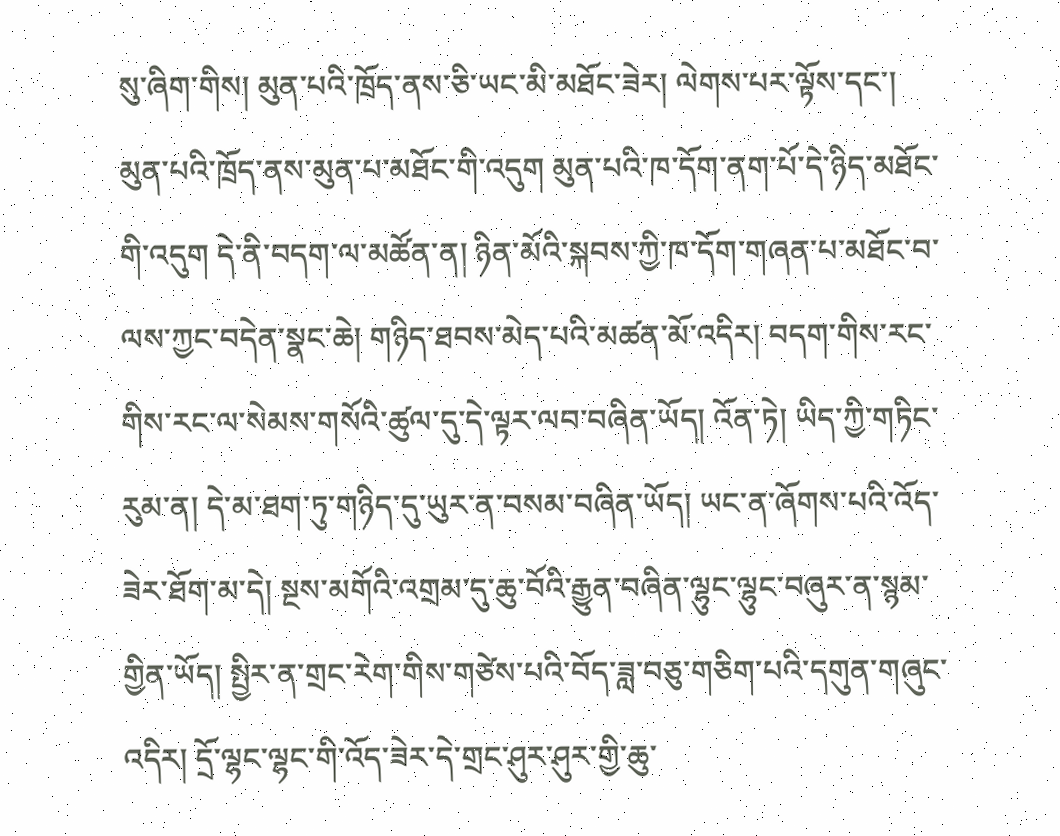སུ་ཞིག་གིས། མུན་པའི་ཁྲོད་ནས་ཅི་ཡང་མི་མཐོང་ཟེར། ལེགས་པར་ལྟོས་དང་། མུན་པའི་ཁྲོད་ནས་མུན་པ་མཐོང་གི་འདུག མུན་པའི་ཁ་དོག་ནག་པོ་དེ་ཉིད་མཐོང་གི་འདུག དེ་ནི་བདག་ལ་མཚོན་ན། ཉིན་མོའི་སྐབས་ཀྱི་ཁ་དོག་གཞན་པ་མཐོང་བ་ལས་ཀྱང་བདེན་སྣང་ཆེ། གཉིད་ཐབས་མེད་པའི་མཚན་མོ་འདིར། བདག་གིས་རང་གིས་རང་ལ་སེམས་གསོའི་ཚུལ་དུ་དེ་ལྟར་ལབ་བཞིན་ཡོད། འོན་ཏེ། ཡིད་ཀྱི་གཏིང་རུམ་ན། དེ་མ་ཐག་ཏུ་གཉིད་དུ་ཡུར་ན་བསམ་བཞིན་ཡོད། ཡང་ན་ཞོགས་པའི་འོད་ཟེར་ཐོག་མ་དེ། སྔས་མགོའི་འགྲམ་དུ་ཆུ་བོའི་རྒྱུན་བཞིན་ལྷུང་ལྷུང་བཞུར་ན་སྙམ་གྱིན་ཡོད། སྤྱིར་ན་གྲང་རེག་གིས་གཙེས་པའི་བོད་ཟླ་བཅུ་གཅིག་པའི་དགུན་གཞུང་འདིར། དྲོ་ལྷང་ལྷང་གི་འོད་ཟེར་དེ་གྲང་ཤུར་ཤུར་གྱི་ཆུ་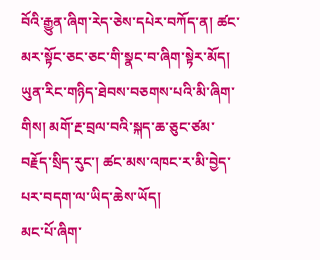བོའི་རྒྱུན་ཞིག་རེད་ཅེས་དཔེར་བཀོད་ན། ཚང་མར་སྟོང་ཅང་ཅང་གི་སྣང་བ་ཞིག་སྟེར་མོད། ཡུན་རིང་གཉིད་ཐེབས་བཅགས་པའི་མི་ཞིག་གིས། མགོ་རྔ་བྲལ་བའི་སྐད་ཆ་ཅུང་ཙམ་བརྗོད་སྲིད་རུང་། ཚང་མས་འཁང་ར་མི་བྱེད་པར་བདག་ལ་ཡིད་ཆེས་ཡོད།
མང་པོ་ཞིག་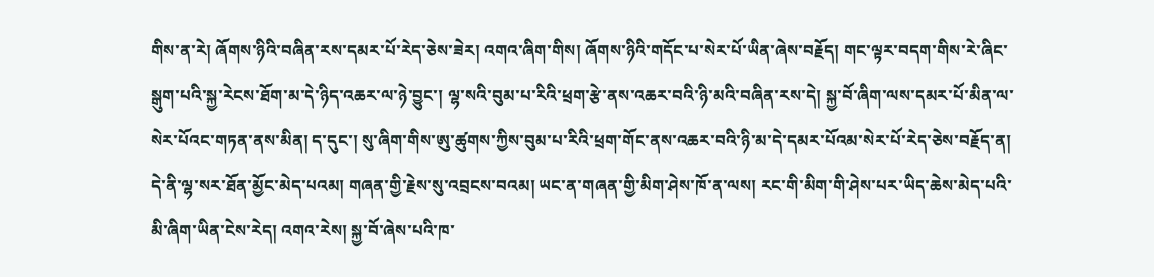གིས་ན་རེ། ཞོགས་ཉིའི་བཞིན་རས་དམར་པོ་རེད་ཅེས་ཟེར། འགའ་ཞིག་གིས། ཞོགས་ཉིའི་གདོང་པ་སེར་པོ་ཡིན་ཞེས་བརྗོད། གང་ལྟར་བདག་གིས་རེ་ཞིང་སྒུག་པའི་སྐྱ་རེངས་ཐོག་མ་དེ་ཉིད་འཆར་ལ་ཉེ་བྱུང་། ལྷ་སའི་བུམ་པ་རིའི་ཕྲག་རྩེ་ནས་འཆར་བའི་ཉི་མའི་བཞིན་རས་དེ། སྐྱ་བོ་ཞིག་ལས་དམར་པོ་མིན་ལ་སེར་པོའང་གཏན་ནས་མིན། ད་དུང་། སུ་ཞིག་གིས་ཨུ་ཚུགས་ཀྱིས་བུམ་པ་རིའི་ཕྲག་གོང་ནས་འཆར་བའི་ཉི་མ་དེ་དམར་པོའམ་སེར་པོ་རེད་ཅེས་བརྗོད་ན། དེ་ནི་ལྷ་སར་ཐོན་མྱོང་མེད་པའམ། གཞན་གྱི་རྗེས་སུ་འབྲངས་བའམ། ཡང་ན་གཞན་གྱི་མིག་ཤེས་ཁོ་ན་ལས། རང་གི་མིག་གི་ཤེས་པར་ཡིད་ཆེས་མེད་པའི་མི་ཞིག་ཡིན་ངེས་རེད། འགའ་རེས། སྐྱ་བོ་ཞེས་པའི་ཁ་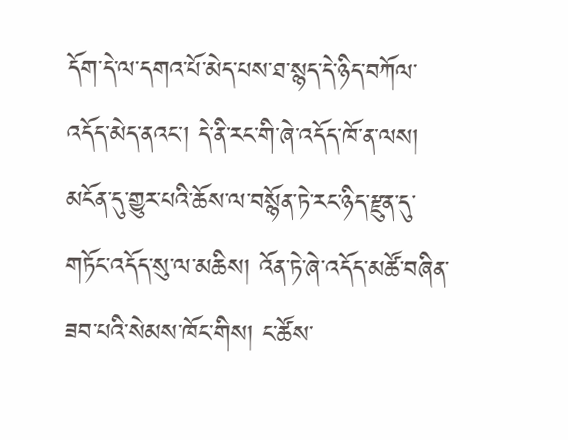དོག་དེ་ལ་དགའ་པོ་མེད་པས་ཐ་སྙད་དེ་ཉིད་བཀོལ་འདོད་མེད་ནའང་། དེ་ནི་རང་གི་ཞེ་འདོད་ཁོ་ན་ལས། མངོན་དུ་གྱུར་པའི་ཆོས་ལ་བསྙོན་ཏེ་རང་ཉིད་རྫུན་དུ་གཏོང་འདོད་སུ་ལ་མཆིས། འོན་ཏེ་ཞེ་འདོད་མཚོ་བཞིན་ཟབ་པའི་སེམས་ཁོང་གིས། ང་ཚོས་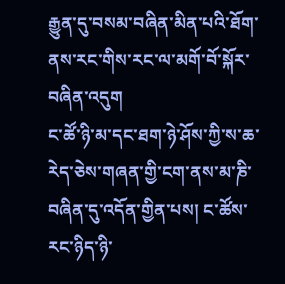རྒྱུན་དུ་བསམ་བཞིན་མིན་པའི་ཐོག་ནས་རང་གིས་རང་ལ་མགོ་བོ་སྐོར་བཞིན་འདུག
ང་ཚོ་ཉི་མ་དང་ཐག་ཉེ་ཤོས་ཀྱི་ས་ཆ་རེད་ཅེས་གཞན་གྱི་ངག་ནས་མ་ཎི་བཞིན་དུ་འདོན་གྱིན་པས། ང་ཚོས་རང་ཉིད་ཉི་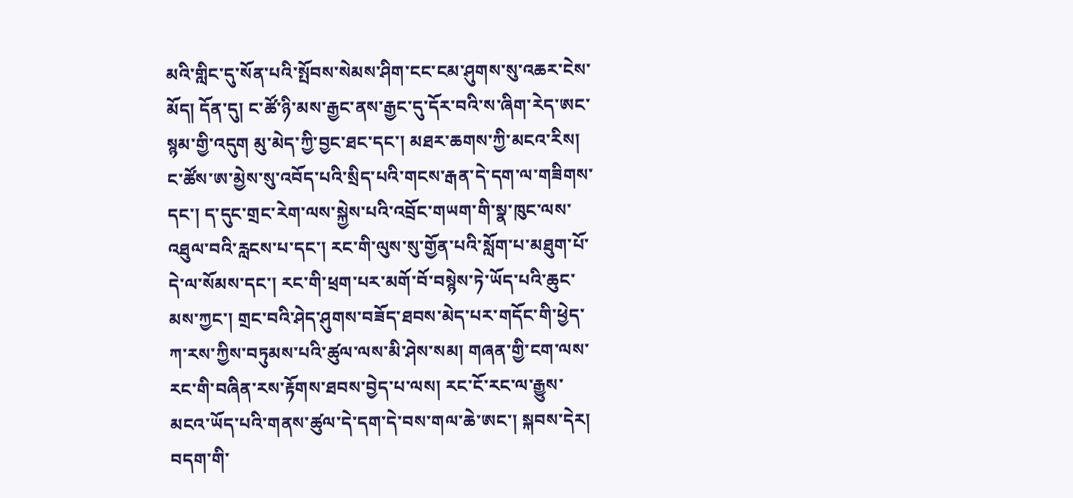མའི་གླིང་དུ་སོན་པའི་སྤོབས་སེམས་ཤིག་ངང་ངམ་ཤུགས་སུ་འཆར་ངེས་མོད། དོན་དུ། ང་ཚོ་ཉི་མས་རྒྱང་ནས་རྒྱང་དུ་དོར་བའི་ས་ཞིག་རེད་ཨང་སྙམ་གྱི་འདུག མུ་མེད་ཀྱི་བྱང་ཐང་དང་། མཐར་ཆགས་ཀྱི་མངའ་རིས། ང་ཚོས་ཨ་མྱེས་སུ་འབོད་པའི་སྲིད་པའི་གངས་རྒན་དེ་དག་ལ་གཟིགས་དང་། ད་དུང་གྲང་རེག་ལས་སྐྱེས་པའི་འབྲོང་གཡག་གི་སྣ་ཁུང་ལས་འཐུལ་བའི་རླངས་པ་དང་། རང་གི་ལུས་སུ་གྱོན་པའི་སློག་པ་མཐུག་པོ་དེ་ལ་སོམས་དང་། རང་གི་ཕྲག་པར་མགོ་བོ་བསྙེས་ཏེ་ཡོད་པའི་ཆུང་མས་ཀྱང་། གྲང་བའི་ཤེད་ཤུགས་བཟོད་ཐབས་མེད་པར་གདོང་གི་ཕྱེད་ཀ་རས་ཀྱིས་བཏུམས་པའི་ཚུལ་ལས་མི་ཤེས་སམ། གཞན་གྱི་ངག་ལས་རང་གི་བཞིན་རས་རྟོགས་ཐབས་བྱེད་པ་ལས། རང་ངོ་རང་ལ་རྒྱུས་མངའ་ཡོད་པའི་གནས་ཚུལ་དེ་དག་དེ་བས་གལ་ཆེ་ཨང་། སྐབས་དེར། བདག་གི་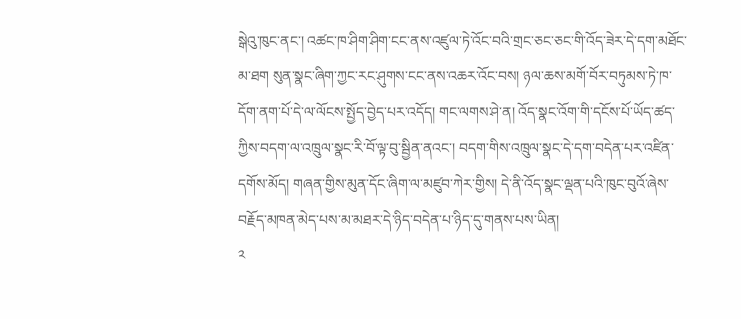སྒེའུ་ཁུང་ནང་། འཚང་ཁ་ཤིག་ཤིག་ངང་ནས་འཛུལ་ཏེ་འོང་བའི་གྲང་ཅང་ཅང་གི་འོད་ཟེར་དེ་དག་མཐོང་མ་ཐག སུན་སྣང་ཞིག་ཀྱང་རང་ཤུགས་ངང་ནས་འཆར་འོང་བས། ཉལ་ཆས་མགོ་བོར་བཏུམས་ཏེ་ཁ་དོག་ནག་པོ་དེ་ལ་ལོངས་སྤྱོད་བྱེད་པར་འདོད། གང་ལགས་ཤེ་ན། འོད་སྣང་འོག་གི་དངོས་པོ་ཡོད་ཚད་ཀྱིས་བདག་ལ་འཁྲུལ་སྣང་རི་བོ་ལྟ་བུ་སྦྱིན་ནའང་། བདག་གིས་འཁྲུལ་སྣང་དེ་དག་བདེན་པར་འཛིན་དགོས་མོད། གཞན་གྱིས་མུན་དོང་ཞིག་ལ་མཛུབ་ཀེར་གྱིས། དེ་ནི་འོད་སྣང་ལྡན་པའི་ཁུང་བུའོ་ཞེས་བརྗོད་མཁན་མེད་པས་མ་མཐར་དེ་ཉིད་བདེན་པ་ཉིད་དུ་གནས་པས་ཡིན།
༢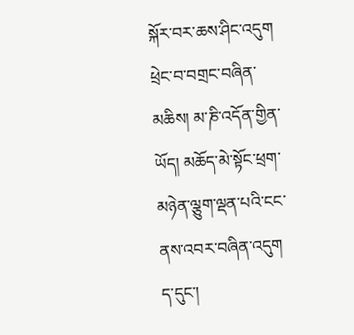སྐོར་བར་ཆས་ཤིང་འདུག ཕྲེང་བ་བགྲང་བཞིན་མཆིས། མ་ཎི་འདོན་གྱིན་ཡོད། མཆོད་མེ་སྟོང་ཕྲག་མཉེན་ལྕུག་ལྡན་པའི་ངང་ནས་འབར་བཞིན་འདུག ད་དུང་།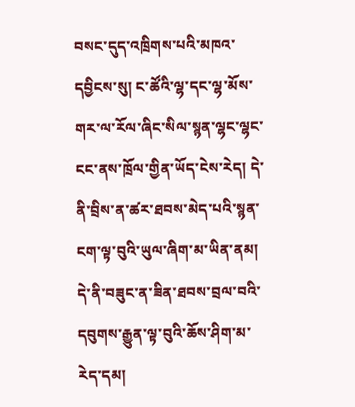བསང་དུད་འཁྲིགས་པའི་མཁའ་དབྱིངས་སུ། ང་ཚོའི་ལྷ་དང་ལྷ་མོས་གར་ལ་རོལ་ཞིང་སིལ་སྙན་ལྷང་ལྷང་ངང་ནས་ཁྲོལ་གྱིན་ཡོད་ངེས་རེད། དེ་ནི་བྲིས་ན་ཚར་ཐབས་མེད་པའི་སྙན་ངག་ལྟ་བུའི་ཡུལ་ཞིག་མ་ཡིན་ནམ། དེ་ནི་བཟུང་ན་ཟིན་ཐབས་བྲལ་བའི་དབུགས་རྒྱུན་ལྟ་བུའི་ཆོས་ཤིག་མ་རེད་དམ།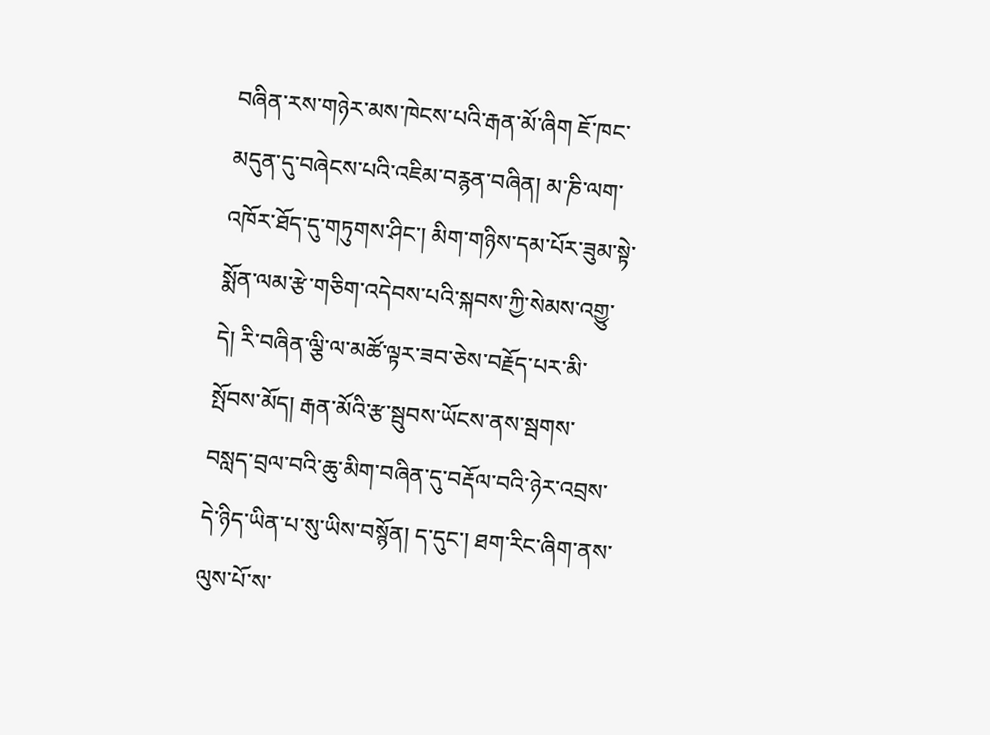བཞིན་རས་གཉེར་མས་ཁེངས་པའི་རྒན་མོ་ཞིག ཇོ་ཁང་མདུན་དུ་བཞེངས་པའི་འཇིམ་བརྙན་བཞིན། མ་ཎི་ལག་འཁོར་ཐོད་དུ་གཏུགས་ཤིང་། མིག་གཉིས་དམ་པོར་ཟུམ་སྟེ་སྨོན་ལམ་རྩེ་གཅིག་འདེབས་པའི་སྐབས་ཀྱི་སེམས་འགྱུ་དེ། རི་བཞིན་ལྕི་ལ་མཚོ་ལྟར་ཟབ་ཅེས་བརྗོད་པར་མི་སྤོབས་མོད། རྒན་མོའི་རྩ་སྦུབས་ཡོངས་ནས་སྦགས་བསླད་བྲལ་བའི་ཆུ་མིག་བཞིན་དུ་བརྡོལ་བའི་ཉེར་འབྲས་དེ་ཉིད་ཡིན་པ་སུ་ཡིས་བསྙོན། ད་དུང་། ཐག་རིང་ཞིག་ནས་ལུས་པོ་ས་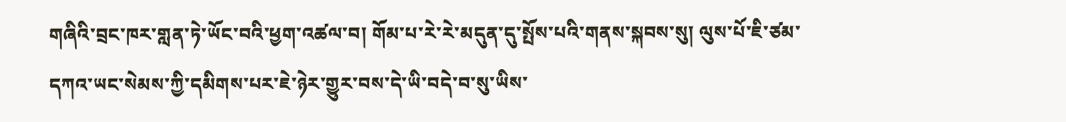གཞིའི་བྲང་ཁར་གླན་ཏེ་ཡོང་བའི་ཕྱག་འཚལ་བ། གོམ་པ་རེ་རེ་མདུན་དུ་སྤོས་པའི་གནས་སྐབས་སུ། ལུས་པོ་ཇི་ཙམ་དཀའ་ཡང་སེམས་ཀྱི་དམིགས་པར་ཇེ་ཉེར་གྱུར་བས་དེ་ཡི་བདེ་བ་སུ་ཡིས་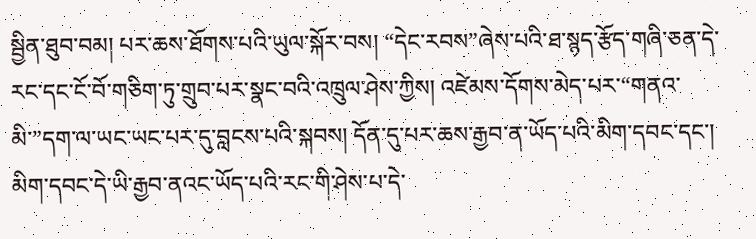སྦྱིན་ཐུབ་བམ། པར་ཆས་ཐོགས་པའི་ཡུལ་སྐོར་བས། “དེང་རབས”ཞེས་པའི་ཐ་སྙད་རྩོད་གཞི་ཅན་དེ་རང་དང་ངོ་བོ་གཅིག་ཏུ་གྲུབ་པར་སྣང་བའི་འཁྲུལ་ཤེས་ཀྱིས། འཛེམས་དོགས་མེད་པར་“གནའ་མི་”དག་ལ་ཡང་ཡང་པར་དུ་བླངས་པའི་སྐབས། དོན་དུ་པར་ཆས་རྒྱབ་ན་ཡོད་པའི་མིག་དབང་དང་། མིག་དབང་དེ་ཡི་རྒྱབ་ནའང་ཡོད་པའི་རང་གི་ཤེས་པ་དེ་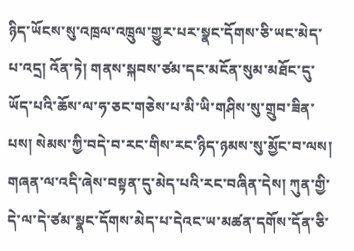ཉིད་ཡོངས་སུ་འཁྲལ་འཁྲུལ་གྱུར་པར་སྣང་དོགས་ཅི་ཡང་མེད་པ་འདྲ། འོན་ཏེ། གནས་སྐབས་ཙམ་དང་མངོན་སུམ་མཐོང་དུ་ཡོད་པའི་ཆོས་ལ་ཧ་ཅང་གཅེས་པ་མི་ཡི་གཤིས་སུ་གྲུབ་ཟིན་པས། སེམས་ཀྱི་བདེ་བ་རང་གིས་རང་ཉིད་ཉམས་སུ་མྱོང་བ་ལས། གཞན་ལ་འདི་ཞེས་བསྟན་དུ་མེད་པའི་རང་བཞིན་དེས། ཀུན་གྱི་དེ་ལ་དེ་ཙམ་སྣང་དོགས་མེད་པ་དེའང་ཡ་མཚན་དགོས་དོན་ཅི་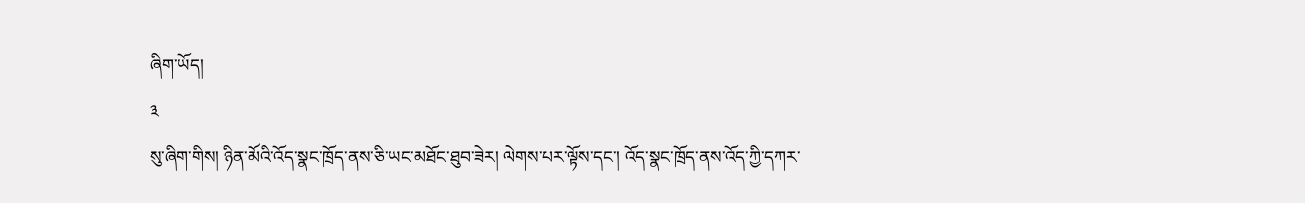ཞིག་ཡོད།
༣
སུ་ཞིག་གིས། ཉིན་མོའི་འོད་སྣང་ཁྲོད་ནས་ཅི་ཡང་མཐོང་ཐུབ་ཟེར། ལེགས་པར་ལྟོས་དང་། འོད་སྣང་ཁྲོད་ནས་འོད་ཀྱི་དཀར་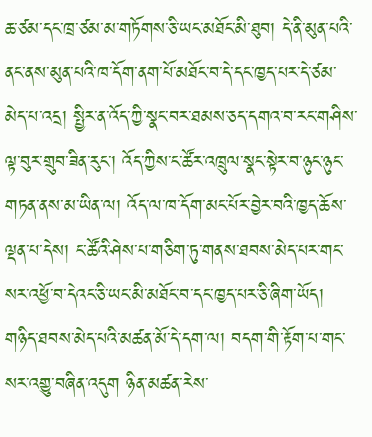ཆ་ཙམ་དང་ཁྲ་ཙམ་མ་གཏོགས་ཅི་ཡང་མཐོང་མི་ཐུབ། དེ་ནི་མུན་པའི་ནང་ནས་མུན་པའི་ཁ་དོག་ནག་པོ་མཐོང་བ་དེ་དང་ཁྱད་པར་དེ་ཙམ་མེད་པ་འདྲ། སྤྱིར་ན་འོད་ཀྱི་སྣང་བར་ཐམས་ཅད་དགའ་བ་རང་གཤིས་ལྟ་བུར་གྲུབ་ཟིན་རུང་། འོད་ཀྱིས་ང་ཚོར་འཁྲུལ་སྣང་སྟེར་བ་ཉུང་ཉུང་གཏན་ནས་མ་ཡིན་ལ། འོད་ལ་ཁ་དོག་མང་པོར་བྱེར་བའི་ཁྱད་ཆོས་ལྡན་པ་དེས། ང་ཚོའི་ཤེས་པ་གཅིག་ཏུ་གནས་ཐབས་མེད་པར་གང་སར་འཕྱོ་བ་དེའང་ཅི་ཡང་མི་མཐོང་བ་དང་ཁྱད་པར་ཅི་ཞིག་ཡོད།
གཉིད་ཐབས་མེད་པའི་མཚན་མོ་དེ་དག་ལ། བདག་གི་རྟོག་པ་གང་སར་འགྱུ་བཞིན་འདུག ཉིན་མཚན་རེས་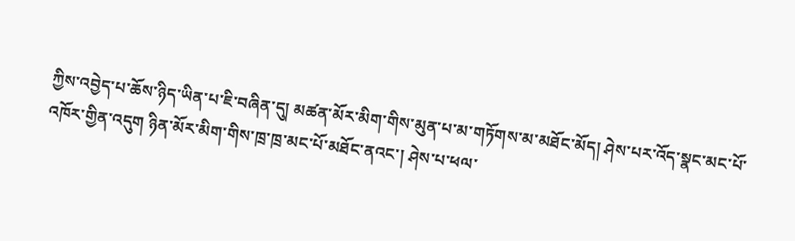ཀྱིས་འབྱེད་པ་ཆོས་ཉིད་ཡིན་པ་ཇི་བཞིན་དུ། མཚན་མོར་མིག་གིས་མུན་པ་མ་གཏོགས་མ་མཐོང་མོད། ཤེས་པར་འོད་སྣང་མང་པོ་འཁོར་གྱིན་འདུག ཉིན་མོར་མིག་གིས་ཁྲ་ཁྲ་མང་པོ་མཐོང་ནའང་། ཤེས་པ་ཕལ་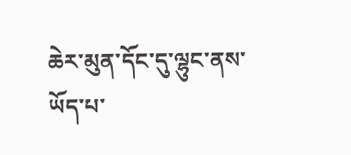ཆེར་མུན་དོང་དུ་ལྷུང་ནས་ཡོད་པ་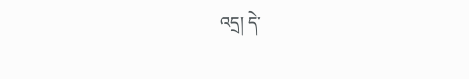འདྲ། དེ་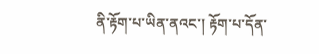ནི་རྟོག་པ་ཡིན་ནའང་། རྟོག་པ་དོན་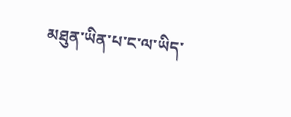མཐུན་ཡིན་པ་ང་ལ་ཡིད་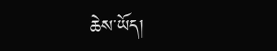ཆེས་ཡོད།